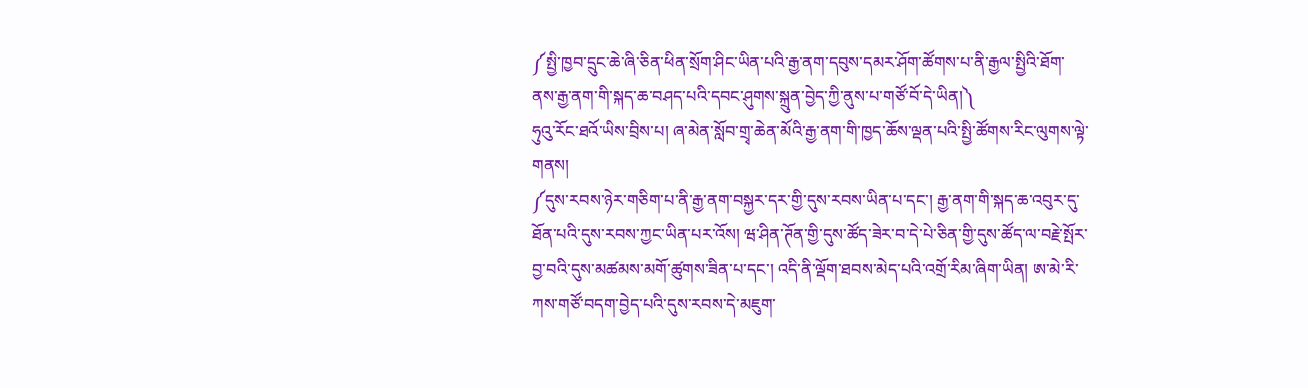༼སྤྱི་ཁྱབ་དྲུང་ཆེ་ཞི་ཅིན་ཕིན་སྲོག་ཤིང་ཡིན་པའི་རྒྱ་ནག་དབུས་དམར་ཤོག་ཚོགས་པ་ནི་རྒྱལ་སྤྱིའི་ཐོག་ནས་རྒྱ་ནག་གི་སྐད་ཆ་བཤད་པའི་དབང་ཤུགས་སྐྲུན་བྱེད་ཀྱི་ནུས་པ་གཙོ་བོ་དེ་ཡིན།༽
ཧུའུ་རོང་ཐའོ་ཡིས་བྲིས་པ། ཞ་མེན་སློབ་གྲྭ་ཆེན་མོའི་རྒྱ་ནག་གི་ཁྱད་ཆོས་ལྡན་པའི་སྤྱི་ཚོགས་རིང་ལུགས་ལྟེ་གནས།
༼དུས་རབས་ཉེར་གཅིག་པ་ནི་རྒྱ་ནག་བསྐྱར་དར་གྱི་དུས་རབས་ཡིན་པ་དང་། རྒྱ་ནག་གི་སྐད་ཆ་འབུར་དུ་ཐོན་པའི་དུས་རབས་ཀྱང་ཡིན་པར་འོས། ཝ་ཤིན་ཊོན་གྱི་དུས་ཚོད་ཟེར་བ་དེ་པེ་ཅིན་གྱི་དུས་ཚོད་ལ་བརྗེ་སྤོར་བྱ་བའི་དུས་མཚམས་མགོ་ཚུགས་ཟིན་པ་དང་། འདི་ནི་ལྡོག་ཐབས་མེད་པའི་འགྲོ་རིམ་ཞིག་ཡིན། ཨ་མེ་རི་ཀས་གཙོ་བདག་བྱེད་པའི་དུས་རབས་དེ་མཇུག་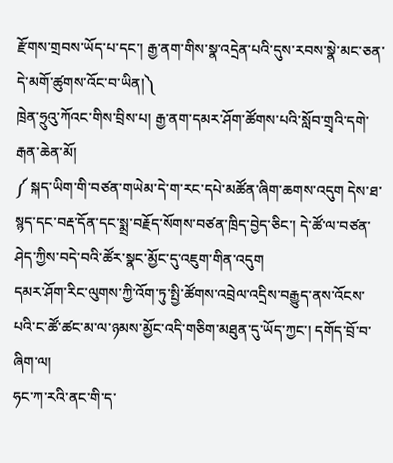རྫོགས་གྲབས་ཡོད་པ་དང་། རྒྱ་ནག་གིས་སྣ་འདྲེན་པའི་དུས་རབས་སྣེ་མང་ཅན་དེ་མགོ་ཚུགས་འོང་བ་ཡིན།༽
ཁྲེན་ཧྲུའུ་ཀོའང་གིས་བྲིས་པ། རྒྱ་ནག་དམར་ཤོག་ཚོགས་པའི་སློབ་གྲྭའི་དགེ་རྒན་ཆེན་མོ།
༼ སྐད་ཡིག་གི་བཙན་གཡེམ་དེ་ག་རང་དཔེ་མཚོན་ཞིག་ཆགས་འདུག དེས་ཐ་སྙད་དང་བརྡ་དོན་དང་སྨྲ་བརྗོད་སོགས་བཙན་ཁྲིད་བྱེད་ཅིང་། དེ་ཚོ་ལ་བཙན་ཤེད་ཀྱིས་བདེ་བའི་ཚོར་སྣང་མྱོང་དུ་འཇུག་གིན་འདུག
དམར་ཤོག་རིང་ལུགས་ཀྱི་འོག་ཏུ་སྤྱི་ཚོགས་འབྲེལ་འདྲིས་བརྒྱུད་ནས་འོངས་པའི་ང་ཚོ་ཚང་མ་ལ་ཉམས་མྱོང་འདི་གཅིག་མཐུན་དུ་ཡོད་ཀྱང་། དགོད་བྲོ་བ་ཞིག་ལ།
ཧང་ཀ་རའི་ནང་གི་ད་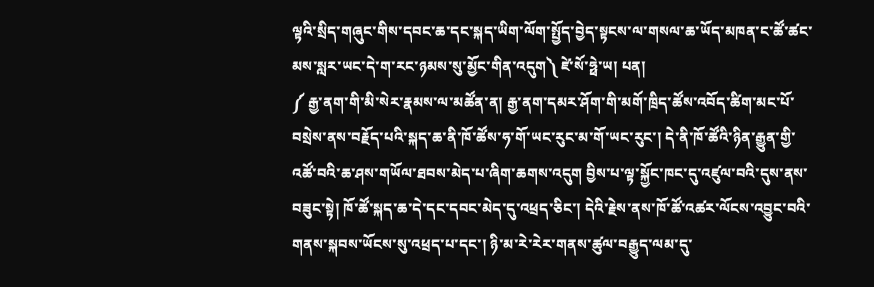ལྟའི་སྲིད་གཞུང་གིས་དབང་ཆ་དང་སྐད་ཡིག་ལོག་སྤྱོད་བྱེད་སྟངས་ལ་གསལ་ཆ་ཡོད་མཁན་ང་ཚོ་ཚང་མས་སླར་ཡང་དེ་ག་རང་ཉམས་སུ་མྱོང་གིན་འདུག༽ ཛེ་སོ་ཧྥེ་ཡ། པན།
༼ རྒྱ་ནག་གི་མི་སེར་རྣམས་ལ་མཚོན་ན། རྒྱ་ནག་དམར་ཤོག་གི་མགོ་ཁྲིད་ཚོས་འབོད་ཚིག་མང་པོ་བསྲེས་ནས་བརྗོད་པའི་སྐད་ཆ་ནི་ཁོ་ཚོས་ཧ་གོ་ཡང་རུང་མ་གོ་ཡང་རུང་། དེ་ནི་ཁོ་ཚོའི་ཉིན་རྒྱུན་གྱི་འཚོ་བའི་ཆ་ཤས་གཡོལ་ཐབས་མེད་པ་ཞིག་ཆགས་འདུག བྱིས་པ་ལྟ་སྐྱོང་ཁང་དུ་འཛུལ་བའི་དུས་ནས་བཟུང་སྟེ། ཁོ་ཚོ་སྐད་ཆ་དེ་དང་དབང་མེད་དུ་འཕྲད་ཅིང་། དེའི་རྗེས་ནས་ཁོ་ཚོ་འཚར་ལོངས་འབྱུང་བའི་གནས་སྐབས་ཡོངས་སུ་འཕྲད་པ་དང་། ཉི་མ་རེ་རེར་གནས་ཚུལ་བརྒྱུད་ལམ་དུ་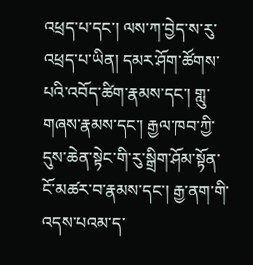འཕྲད་པ་དང་། ལས་ཀ་བྱེད་ས་རུ་འཕྲད་པ་ཡིན། དམར་ཤོག་ཚོགས་པའི་འབོད་ཚིག་རྣམས་དང་། གླུ་གཞས་རྣམས་དང་། རྒྱལ་ཁབ་ཀྱི་དུས་ཆེན་སྟེང་གི་རུ་སྒྲིག་ཤོམ་སྟོན་ངོ་མཚར་བ་རྣམས་དང་། རྒྱ་ནག་གི་འདས་པའམ་ད་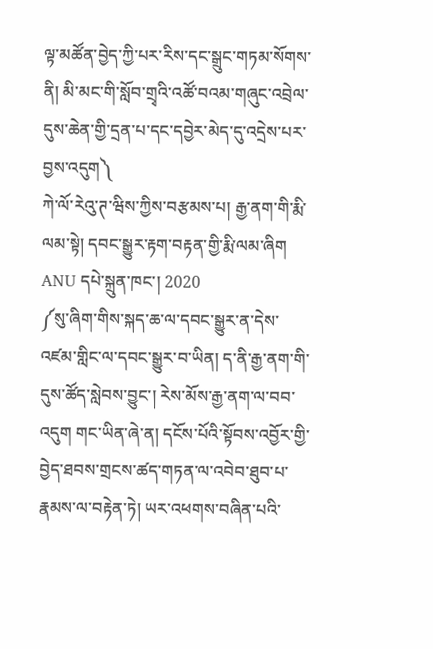ལྟ་མཚོན་བྱེད་ཀྱི་པར་རིས་དང་སྒྲུང་གཏམ་སོགས་ནི། མི་མང་གི་སློབ་གྲྭའི་འཚོ་བའམ་གཞུང་འབྲེལ་དུས་ཆེན་གྱི་དྲན་པ་དང་དབྱེར་མེད་དུ་འདྲེས་པར་བྱས་འདུག༽
ཀེ་ལོ་རེའུ་ཊ་ཝིས་ཀྱིས་བརྩམས་པ། རྒྱ་ནག་གི་རྨི་ལམ་སྟེ། དབང་སྒྱུར་རྟག་བརྟན་གྱི་རྨི་ལམ་ཞིག ANU དཔེ་སྐྲུན་ཁང་། 2020
༼སུ་ཞིག་གིས་སྐད་ཆ་ལ་དབང་སྒྱུར་ན་དེས་འཛམ་གླིང་ལ་དབང་སྒྱུར་བ་ཡིན། ད་ནི་རྒྱ་ནག་གི་དུས་ཚོད་སླེབས་བྱུང་། རེས་མོས་རྒྱ་ནག་ལ་བབ་འདུག གང་ཡིན་ཞེ་ན། དངོས་པོའི་སྟོབས་འབྱོར་གྱི་བྱེད་ཐབས་གྲངས་ཚད་གཏན་ལ་འབེབ་ཐུབ་པ་རྣམས་ལ་བརྟེན་ཏེ། ཡར་འཕགས་བཞིན་པའི་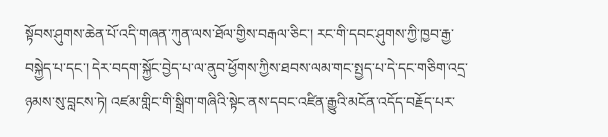སྟོབས་ཤུགས་ཆེན་པོ་འདི་གཞན་ཀུན་ལས་ཐོལ་གྱིས་བརྒལ་ཅིང་། རང་གི་དབང་ཤུགས་ཀྱི་ཁྱབ་རྒྱ་བསྐྱེད་པ་དང་། དེར་བདག་སྐྱོང་བྱེད་པ་ལ་ནུབ་ཕྱོགས་ཀྱིས་ཐབས་ལམ་གང་སྤྱད་པ་དེ་དང་གཅིག་འདྲ་ཉམས་སུ་བླངས་ཏེ། འཛམ་གླིང་གི་སྒྲིག་གཞིའི་སྟེང་ནས་དབང་འཛིན་རྒྱུའི་མངོན་འདོད་བརྗོད་པར་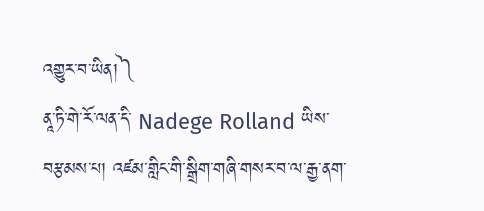འགྱུར་བ་ཡིན།༽
ནཱ་ཏི་གེ་རོ་ལན་དི་ Nadege Rolland ཡིས་བརྩམས་པ། འཛམ་གླིང་གི་སྒྲིག་གཞི་གསར་བ་ལ་རྒྱ་ནག་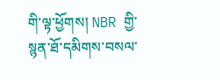གི་ལྟ་ཕྱོགས། NBR གྱི་སྙན་ཐོ་དམིགས་བསལ་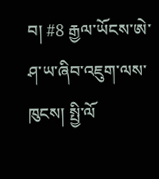བ། #8 རྒྱལ་ཡོངས་ཨེ་ཤ་ཡ་ཞིབ་འཇུག་ལས་ཁུངས། སྤྱི་ལོ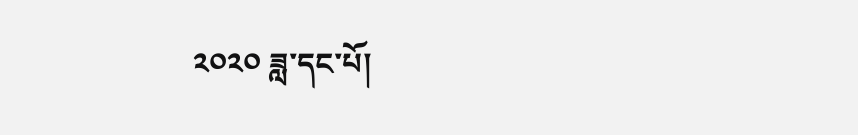༢༠༢༠ ཟླ་དང་པོ།